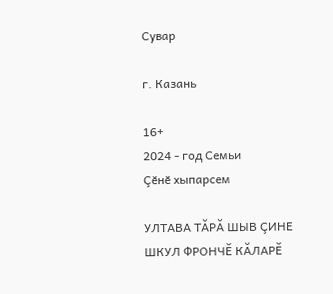Сувар

г. Казань

16+
2024 - год Семьи
Çӗнӗ хыпарсем

УЛТАВА ТĂРĂ ШЫВ ÇИНЕ ШКУЛ ФРОНЧӖ КĂЛАРӖ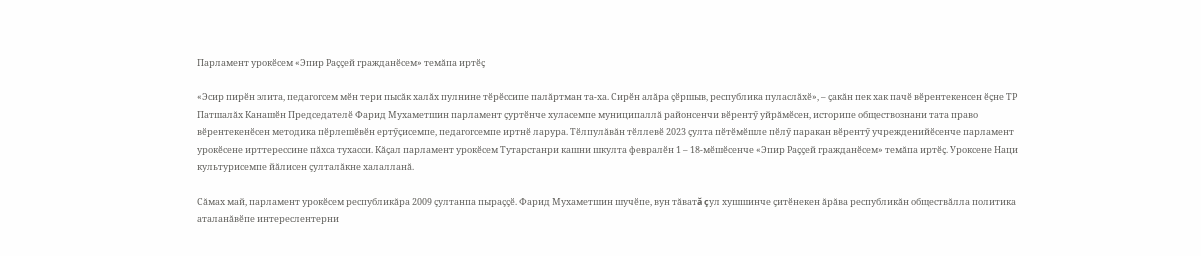Парламент урокӗсем «Эпир Раççей гражданӗсем» темăпа иртӗç

«Эсир пирӗн элита, педагогсем мӗн тери пысăк халăх пулнине тӗрӗссипе палăртман та-ха. Сирӗн алăра çӗршыв, республика пуласлăхӗ», – çакăн пек хак пачӗ вӗрентекенсен ӗçне ТР Патшалăх Канашӗн Председателӗ Фарид Мухаметшин парламент çуртӗнче хуласемпе муниципаллă районсенчи вӗрентӳ уйрăмӗсен, историпе обществознани тата право  вӗрентекенӗсен методика пӗрлешӗвӗн ертӳçисемпе, педагогсемпе иртнӗ ларура. Тӗлпулăвăн тӗллевӗ 2023 çулта пӗтӗмӗшле пӗлӳ паракан вӗрентӳ учрежденийӗсенче парламент урокӗсене ирттерессине пăхса тухасси. Кăçал парламент урокӗсем Тутарстанри кашни шкулта февралӗн 1 – 18-мӗшӗсенче «Эпир Раççей гражданӗсем» темăпа иртӗç. Уроксене Наци культурисемпе йăлисен çулталăкне халалланă.

Сăмах май, парламент урокӗсем республикăра 2009 çултанпа пыраççӗ. Фарид Мухаметшин шучӗпе, вун тăватă çул хушшинче çитӗнекен ăрăва республикăн обществăлла политика аталанăвӗпе интереслентерни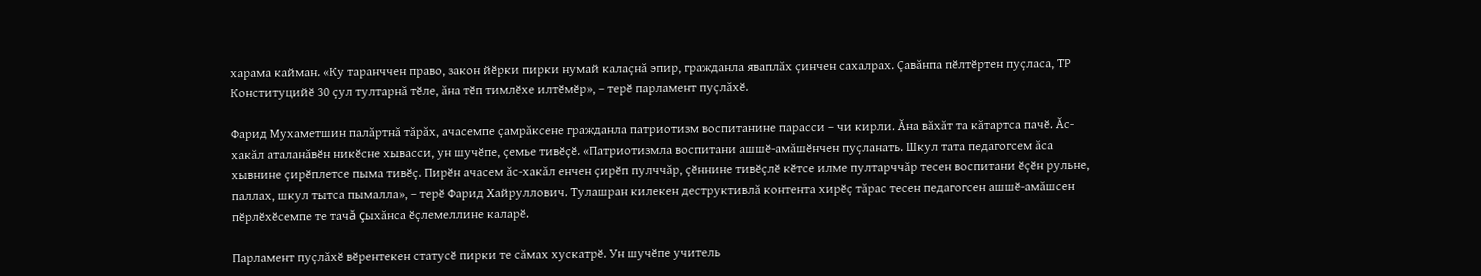харама кайман. «Ку таранччен право, закон йӗрки пирки нумай калаçнă эпир, гражданла яваплăх çинчен сахалрах. Çавăнпа пӗлтӗртен пуçласа, ТР Конституцийӗ 30 çул тултарнă тӗле, ăна тӗп тимлӗхе илтӗмӗр», – терӗ парламент пуçлăхӗ.

Фарид Мухаметшин палăртнă тăрăх, ачасемпе çамрăксене гражданла патриотизм воспитанине парасси – чи кирли. Ăна вăхăт та кăтартса пачӗ. Ăс-хакăл аталанăвӗн никӗсне хывасси, ун шучӗпе, çемье тивӗçӗ. «Патриотизмла воспитани ашшӗ-амăшӗнчен пуçланать. Шкул тата педагогсем ăса хывнине çирӗплетсе пыма тивӗç. Пирӗн ачасем ăс-хакăл енчен çирӗп пулччăр, çӗннине тивӗçлӗ кӗтсе илме пултарччăр тесен воспитани ӗçӗн рульне, паллах, шкул тытса пымалла», – терӗ Фарид Хайруллович. Тулашран килекен деструктивлă контента хирӗç тăрас тесен педагогсен ашшӗ-амăшсен пӗрлӗхӗсемпе те тачă çыхăнса ӗçлемеллине каларӗ.

Парламент пуçлăхӗ вӗрентекен статусӗ пирки те сăмах хускатрӗ. Ун шучӗпе учитель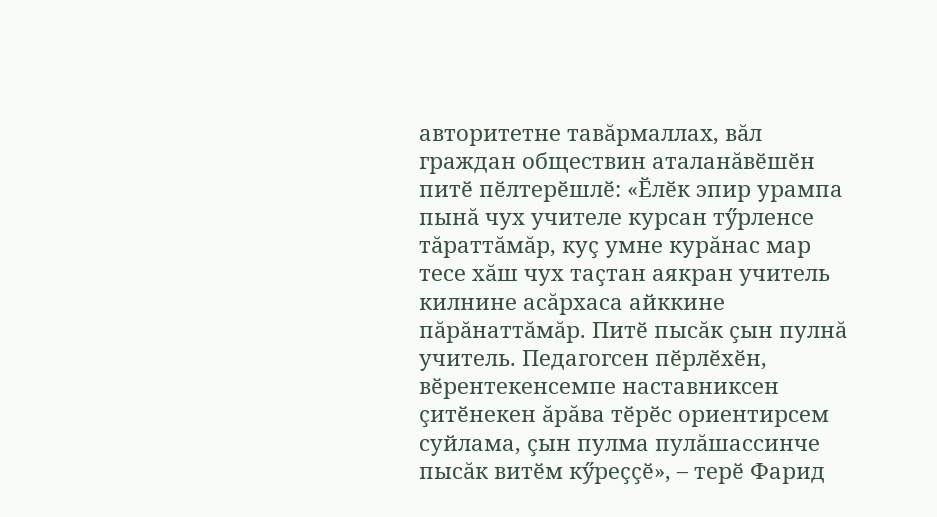авторитетне тавăрмаллах, вăл граждан обществин аталанăвӗшӗн питӗ пӗлтерӗшлӗ: «Ӗлӗк эпир урампа пынă чух учителе курсан тӳрленсе тăраттăмăр, куç умне курăнас мар тесе хăш чух таçтан аякран учитель килнине асăрхаса айккине пăрăнаттăмăр. Питӗ пысăк çын пулнă учитель. Педагогсен пӗрлӗхӗн, вӗрентекенсемпе наставниксен çитӗнекен ăрăва тӗрӗс ориентирсем суйлама, çын пулма пулăшассинче пысăк витӗм кӳреççӗ», – терӗ Фарид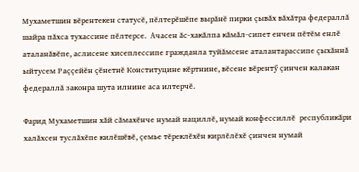Мухаметшин вӗрентекен статусӗ, пӗлтерӗшӗпе вырăнӗ пирки çывăх вăхăтра федераллă шайра пăхса тухассине пӗлтерсе.  Ачасен ăс-хакăлпа кăмăл-сипет енчен пӗтӗм енлӗ аталанăвӗпе, аслисене хисеплессипе гражданла туйăмсене аталантарассипе çыхăннă ыйтусем Раççейӗн çӗнетнӗ Конституцине кӗртнине, вӗсене вӗрентӳ çинчен калакан федераллă законра шута илнине аса илтерчӗ.

Фарид Мухаметшин хăй сăмахӗнче нумай нациллӗ, нумай конфессиллӗ  республикăри халăхсен туслăхӗпе килӗшӗвӗ, çемье тӗреклӗхӗн кирлӗлӗхӗ çинчен нумай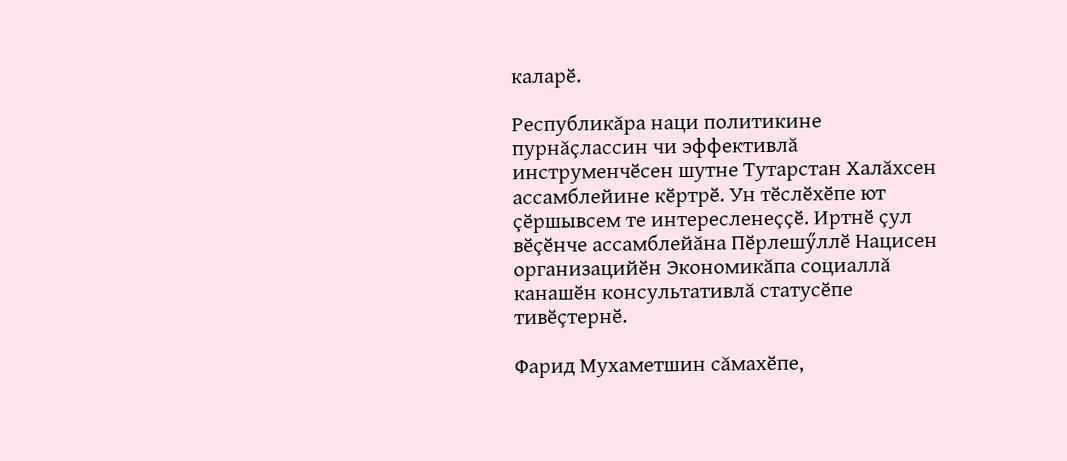каларӗ.

Республикăра наци политикине пурнăçлассин чи эффективлă инструменчӗсен шутне Тутарстан Халăхсен ассамблейине кӗртрӗ. Ун тӗслӗхӗпе ют çӗршывсем те интересленеççӗ. Иртнӗ çул вӗçӗнче ассамблейăна Пӗрлешӳллӗ Нацисен организацийӗн Экономикăпа социаллă канашӗн консультативлă статусӗпе тивӗçтернӗ.

Фарид Мухаметшин сăмахӗпе,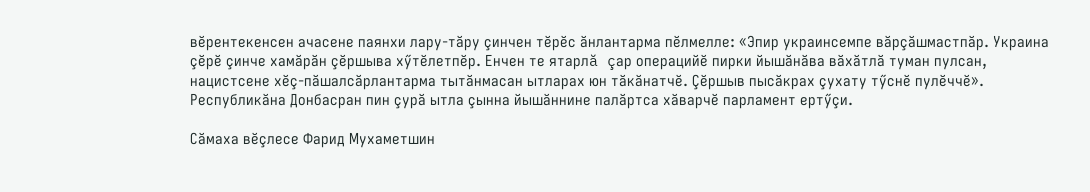вӗрентекенсен ачасене паянхи лару-тăру çинчен тӗрӗс ăнлантарма пӗлмелле: «Эпир украинсемпе вăрçăшмастпăр. Украина çӗрӗ çинче хамăрăн çӗршыва хӳтӗлетпӗр. Енчен те ятарлă çар операцийӗ пирки йышăнăва вăхăтлă туман пулсан, нацистсене хӗç-пăшалсăрлантарма тытăнмасан ытларах юн тăкăнатчӗ. Çӗршыв пысăкрах çухату тӳснӗ пулӗччӗ». Республикăна Донбасран пин çурă ытла çынна йышăннине палăртса хăварчӗ парламент ертӳçи.

Сăмаха вӗçлесе Фарид Мухаметшин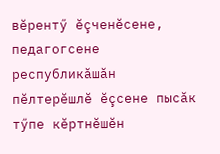вӗрентӳ ӗçченӗсене, педагогсене республикăшăн пӗлтерӗшлӗ ӗçсене пысăк тӳпе кӗртнӗшӗн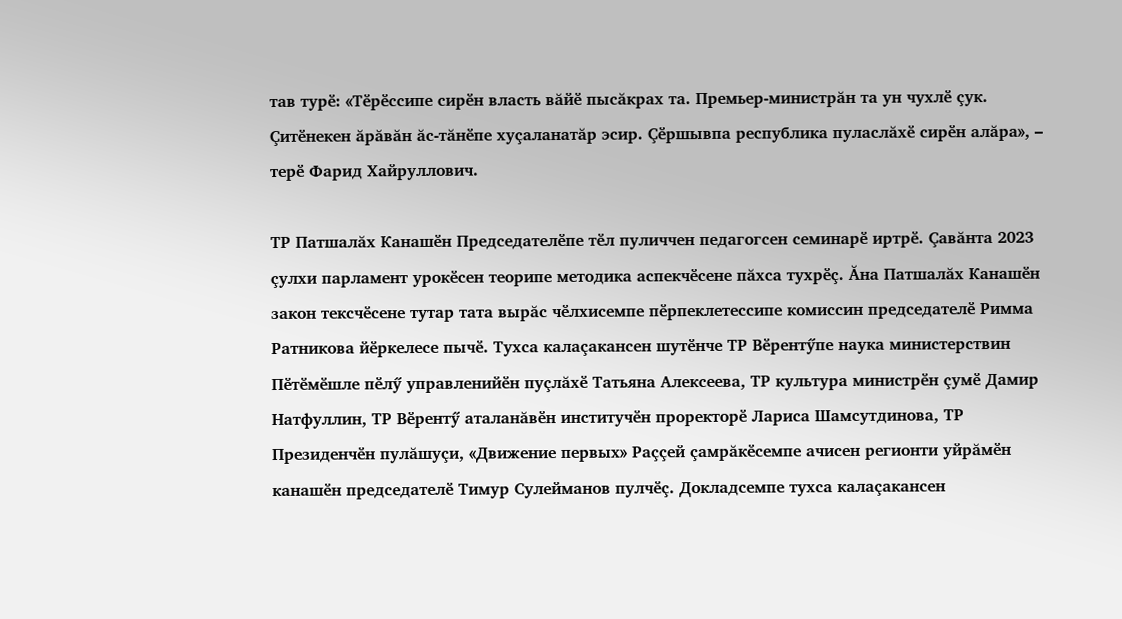тав турӗ: «Тӗрӗссипе сирӗн власть вăйӗ пысăкрах та. Премьер-министрăн та ун чухлӗ çук. Çитӗнекен ăрăвăн ăс-тăнӗпе хуçаланатăр эсир. Çӗршывпа республика пуласлăхӗ сирӗн алăра», – терӗ Фарид Хайруллович.

ТР Патшалăх Канашӗн Председателӗпе тӗл пуличчен педагогсен семинарӗ иртрӗ. Çавăнта 2023 çулхи парламент урокӗсен теорипе методика аспекчӗсене пăхса тухрӗç. Ăна Патшалăх Канашӗн закон тексчӗсене тутар тата вырăс чӗлхисемпе пӗрпеклетессипе комиссин председателӗ Римма Ратникова йӗркелесе пычӗ. Тухса калаçакансен шутӗнче ТР Вӗрентӳпе наука министерствин Пӗтӗмӗшле пӗлӳ управленийӗн пуçлăхӗ Татьяна Алексеева, ТР культура министрӗн çумӗ Дамир Натфуллин, ТР Вӗрентӳ аталанăвӗн институчӗн проректорӗ Лариса Шамсутдинова, ТР Президенчӗн пулăшуçи, «Движение первых» Раççей çамрăкӗсемпе ачисен регионти уйрăмӗн канашӗн председателӗ Тимур Сулейманов пулчӗç. Докладсемпе тухса калаçакансен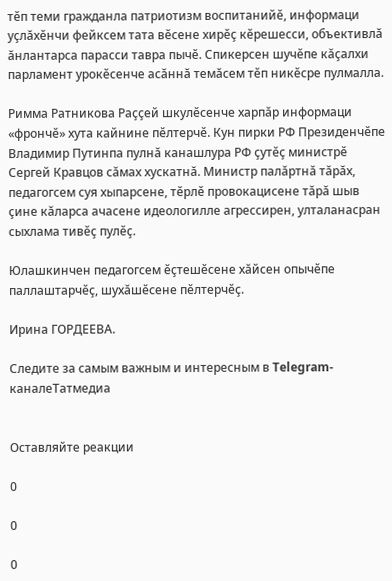тӗп теми гражданла патриотизм воспитанийӗ, информаци уçлăхӗнчи фейксем тата вӗсене хирӗç кӗрешесси, объективлă ăнлантарса парасси тавра пычӗ. Спикерсен шучӗпе кăçалхи парламент урокӗсенче асăннă темăсем тӗп никӗсре пулмалла.

Римма Ратникова Раççей шкулӗсенче харпăр информаци «фрончӗ» хута кайнине пӗлтерчӗ. Кун пирки РФ Президенчӗпе Владимир Путинпа пулнă канашлура РФ çутӗç министрӗ Сергей Кравцов сăмах хускатнă. Министр палăртнă тăрăх, педагогсем суя хыпарсене, тӗрлӗ провокацисене тăрă шыв çине кăларса ачасене идеологилле агрессирен, улталанасран сыхлама тивӗç пулӗç.

Юлашкинчен педагогсем ӗçтешӗсене хăйсен опычӗпе паллаштарчӗç, шухăшӗсене пӗлтерчӗç.

Ирина ГОРДЕЕВА.

Следите за самым важным и интересным в Telegram-каналеТатмедиа


Оставляйте реакции

0

0

0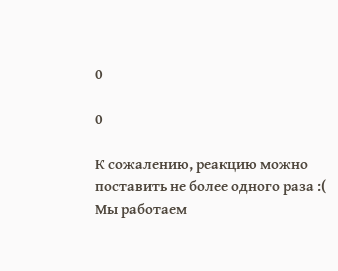0

0

К сожалению, реакцию можно поставить не более одного раза :(
Мы работаем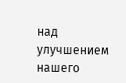над улучшением нашего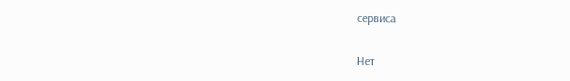сервиса

Нет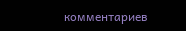комментариев